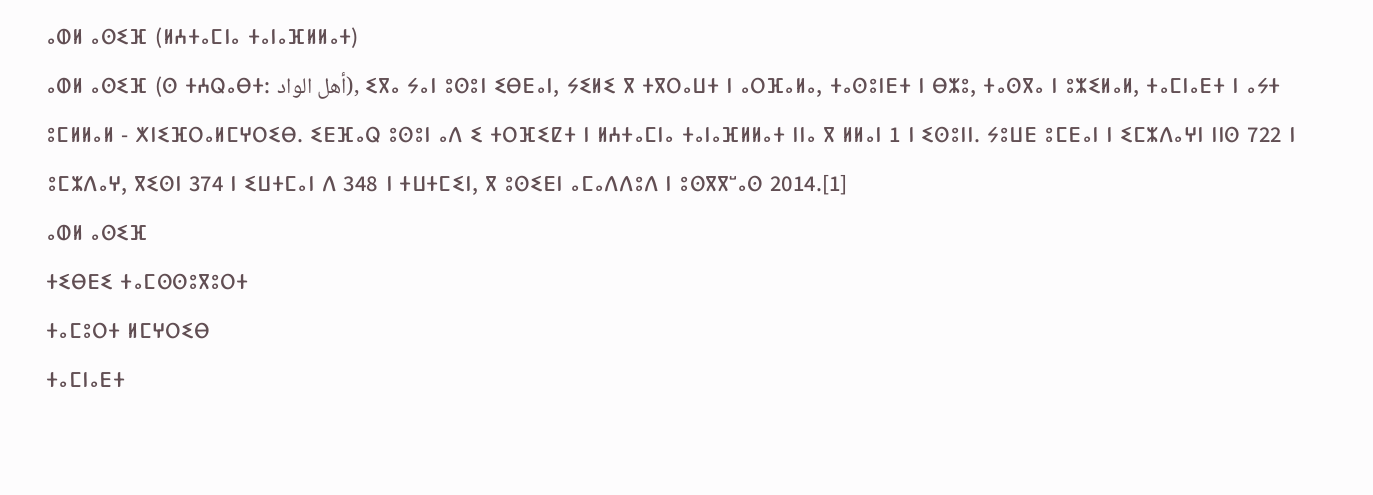ⴰⵀⵍ ⴰⵙⵉⴼ (ⵍⵄⵜⴰⵎⵏⴰ ⵜⴰⵏⴰⴼⵍⵍⴰⵜ)
ⴰⵀⵍ ⴰⵙⵉⴼ (ⵙ ⵜⵄⵕⴰⴱⵜ: أهل الواد), ⵉⴳⴰ ⵢⴰⵏ ⵓⵙⵓⵏ ⵉⴱⴹⴰⵏ, ⵢⵉⵍⵉ ⴳ ⵜⴳⵔⴰⵡⵜ ⵏ ⴰⵔⴼⴰⵍⴰ, ⵜⴰⵙⵓⵏⴹⵜ ⵏ ⴱⵣⵓ, ⵜⴰⵙⴳⴰ ⵏ ⵓⵣⵉⵍⴰⵍ, ⵜⴰⵎⵏⴰⴹⵜ ⵏ ⴰⵢⵜ ⵓⵎⵍⵍⴰⵍ - ⵅⵏⵉⴼⵔⴰⵍⵎⵖⵔⵉⴱ. ⵉⴹⴼⴰⵕ ⵓⵙⵓⵏ ⴰⴷ ⵉ ⵜⵔⴼⵉⵇⵜ ⵏ ⵍⵄⵜⴰⵎⵏⴰ ⵜⴰⵏⴰⴼⵍⵍⴰⵜ ⵏⵏⴰ ⴳ ⵍⵍⴰⵏ 1 ⵏ ⵉⵙⵓⵏⵏ. ⵢⵓⵡⴹ ⵓⵎⴹⴰⵏ ⵏ ⵉⵎⵣⴷⴰⵖⵏ ⵏⵏⵙ 722 ⵏ ⵓⵎⵣⴷⴰⵖ, ⴳⵉⵙⵏ 374 ⵏ ⵉⵡⵜⵎⴰⵏ ⴷ 348 ⵏ ⵜⵡⵜⵎⵉⵏ, ⴳ ⵓⵙⵉⴹⵏ ⴰⵎⴰⴷⴷⵓⴷ ⵏ ⵓⵙⴳⴳⵯⴰⵙ 2014.[1]
ⴰⵀⵍ ⴰⵙⵉⴼ
ⵜⵉⴱⴹⵉ ⵜⴰⵎⵙⵙⵓⴳⵓⵔⵜ
ⵜⴰⵎⵓⵔⵜ ⵍⵎⵖⵔⵉⴱ
ⵜⴰⵎⵏⴰⴹⵜ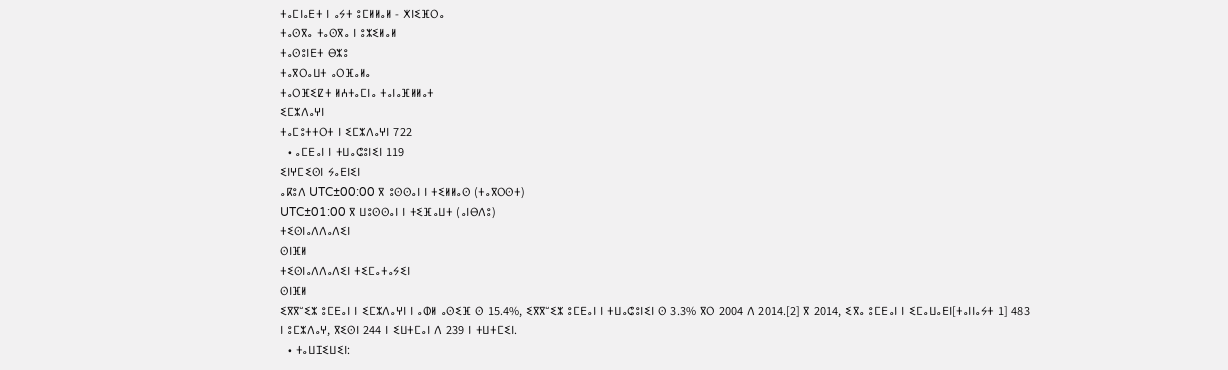ⵜⴰⵎⵏⴰⴹⵜ ⵏ ⴰⵢⵜ ⵓⵎⵍⵍⴰⵍ - ⵅⵏⵉⴼⵔⴰ
ⵜⴰⵙⴳⴰ ⵜⴰⵙⴳⴰ ⵏ ⵓⵣⵉⵍⴰⵍ
ⵜⴰⵙⵓⵏⴹⵜ ⴱⵣⵓ
ⵜⴰⴳⵔⴰⵡⵜ ⴰⵔⴼⴰⵍⴰ
ⵜⴰⵔⴼⵉⵇⵜ ⵍⵄⵜⴰⵎⵏⴰ ⵜⴰⵏⴰⴼⵍⵍⴰⵜ
ⵉⵎⵣⴷⴰⵖⵏ
ⵜⴰⵎⵓⵜⵜⵔⵜ ⵏ ⵉⵎⵣⴷⴰⵖⵏ 722
  • ⴰⵎⴹⴰⵏ ⵏ ⵜⵡⴰⵛⵓⵏⵉⵏ 119
ⵉⵏⵖⵎⵉⵙⵏ ⵢⴰⴹⵏⵉⵏ
ⴰⴽⵓⴷ UTC±00:00 ⴳ ⵓⵙⵙⴰⵏ ⵏ ⵜⵉⵍⵍⴰⵙ (ⵜⴰⴳⵔⵙⵜ)
UTC±01:00 ⴳ ⵡⵓⵙⵙⴰⵏ ⵏ ⵜⵉⴼⴰⵡⵜ (ⴰⵏⴱⴷⵓ)
ⵜⵉⵙⵏⴰⴷⴷⴰⴷⵉⵏ
ⵙⵏⴼⵍ
ⵜⵉⵙⵏⴰⴷⴷⴰⴷⵉⵏ ⵜⵉⵎⴰⵜⴰⵢⵉⵏ
ⵙⵏⴼⵍ
ⵉⴳⴳⵯⵉⵣ ⵓⵎⴹⴰⵏ ⵏ ⵉⵎⵣⴷⴰⵖⵏ ⵏ ⴰⵀⵍ ⴰⵙⵉⴼ ⵙ 15.4%, ⵉⴳⴳⵯⵉⵣ ⵓⵎⴹⴰⵏ ⵏ ⵜⵡⴰⵛⵓⵏⵉⵏ ⵙ 3.3% ⴳⵔ 2004 ⴷ 2014.[2] ⴳ 2014, ⵉⴳⴰ ⵓⵎⴹⴰⵏ ⵏ ⵉⵎⴰⵡⴰⴹⵏ[ⵜⴰⵏⵏⴰⵢⵜ 1] 483 ⵏ ⵓⵎⵣⴷⴰⵖ, ⴳⵉⵙⵏ 244 ⵏ ⵉⵡⵜⵎⴰⵏ ⴷ 239 ⵏ ⵜⵡⵜⵎⵉⵏ.
  • ⵜⴰⵡⵊⵉⵡⵉⵏ: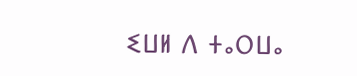ⵉⵡⵍ ⴷ ⵜⴰⵔⵡⴰ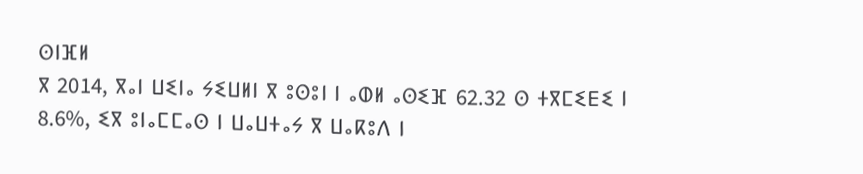ⵙⵏⴼⵍ
ⴳ 2014, ⴳⴰⵏ ⵡⵉⵏⴰ ⵢⵉⵡⵍⵏ ⴳ ⵓⵙⵓⵏ ⵏ ⴰⵀⵍ ⴰⵙⵉⴼ 62.32 ⵙ ⵜⴳⵎⵉⴹⵉ ⵏ 8.6%, ⵉⴳ ⵓⵏⴰⵎⵎⴰⵙ ⵏ ⵡⴰⵡⵜⴰⵢ ⴳ ⵡⴰⴽⵓⴷ ⵏ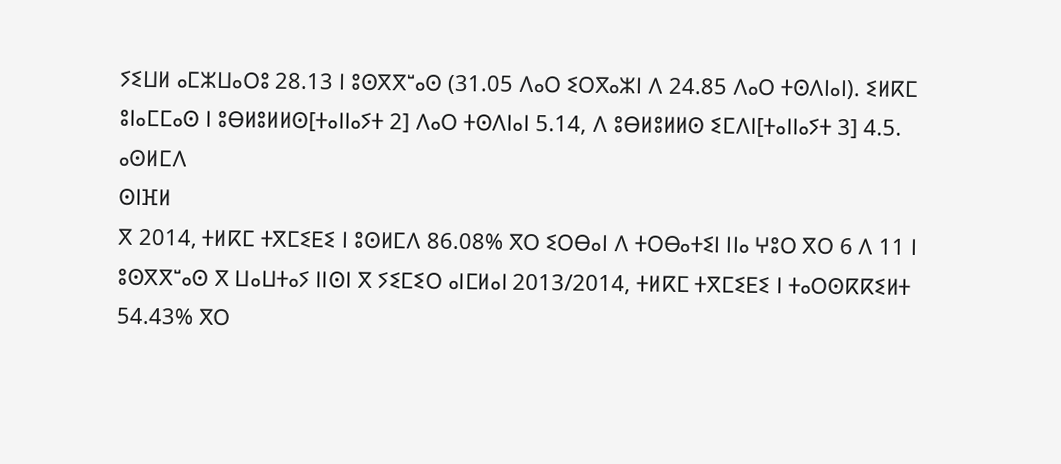ⵢⵉⵡⵍ ⴰⵎⵣⵡⴰⵔⵓ 28.13 ⵏ ⵓⵙⴳⴳⵯⴰⵙ (31.05 ⴷⴰⵔ ⵉⵔⴳⴰⵣⵏ ⴷ 24.85 ⴷⴰⵔ ⵜⵙⴷⵏⴰⵏ). ⵉⵍⴽⵎ ⵓⵏⴰⵎⵎⴰⵙ ⵏ ⵓⴱⵍⵓⵍⵍⵙ[ⵜⴰⵏⵏⴰⵢⵜ 2] ⴷⴰⵔ ⵜⵙⴷⵏⴰⵏ 5.14, ⴷ ⵓⴱⵍⵓⵍⵍⵙ ⵉⵎⴷⵏ[ⵜⴰⵏⵏⴰⵢⵜ 3] 4.5.
ⴰⵙⵍⵎⴷ
ⵙⵏⴼⵍ
ⴳ 2014, ⵜⵍⴽⵎ ⵜⴳⵎⵉⴹⵉ ⵏ ⵓⵙⵍⵎⴷ 86.08% ⴳⵔ ⵉⵔⴱⴰⵏ ⴷ ⵜⵔⴱⴰⵜⵉⵏ ⵏⵏⴰ ⵖⵓⵔ ⴳⵔ 6 ⴷ 11 ⵏ ⵓⵙⴳⴳⵯⴰⵙ ⴳ ⵡⴰⵡⵜⴰⵢ ⵏⵏⵙⵏ ⴳ ⵢⵉⵎⵉⵔ ⴰⵏⵎⵍⴰⵏ 2013/2014, ⵜⵍⴽⵎ ⵜⴳⵎⵉⴹⵉ ⵏ ⵜⴰⵔⵙⴽⴽⵉⵍⵜ 54.43% ⴳⵔ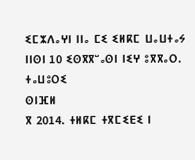ⵉⵎⵣⴷⴰⵖⵏ ⵏⵏⴰ ⵎⵉ ⵉⵍⴽⵎ ⵡⴰⵡⵜⴰⵢ ⵏⵏⵙⵏ 10 ⵉⵙⴳⴳⵯⴰⵙⵏ ⵏⵉⵖ ⵓⴳⴳⴰⵔ.
ⵜⴰⵡⵓⵔⵉ
ⵙⵏⴼⵍ
ⴳ 2014. ⵜⵍⴽⵎ ⵜⴳⵎⵉⴹⵉ ⵏ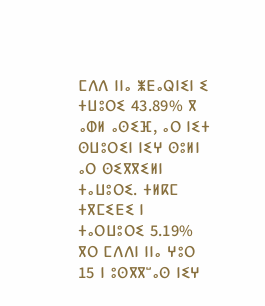ⵎⴷⴷ ⵏⵏⴰ ⵥⴹⴰⵕⵏⵉⵏ ⵉ ⵜⵡⵓⵔⵉ 43.89% ⴳ ⴰⵀⵍ ⴰⵙⵉⴼ, ⴰⵔ ⵏⵉⵜ ⵙⵡⵓⵔⵉⵏ ⵏⵉⵖ ⵙⵓⵍⵏ ⴰⵔ ⵙⵉⴳⴳⵉⵍⵏ ⵜⴰⵡⵓⵔⵉ. ⵜⵍⴽⵎ ⵜⴳⵎⵉⴹⵉ ⵏ ⵜⴰⵔⵡⵓⵔⵉ 5.19% ⴳⵔ ⵎⴷⴷⵏ ⵏⵏⴰ ⵖⵓⵔ 15 ⵏ ⵓⵙⴳⴳⵯⴰⵙ ⵏⵉⵖ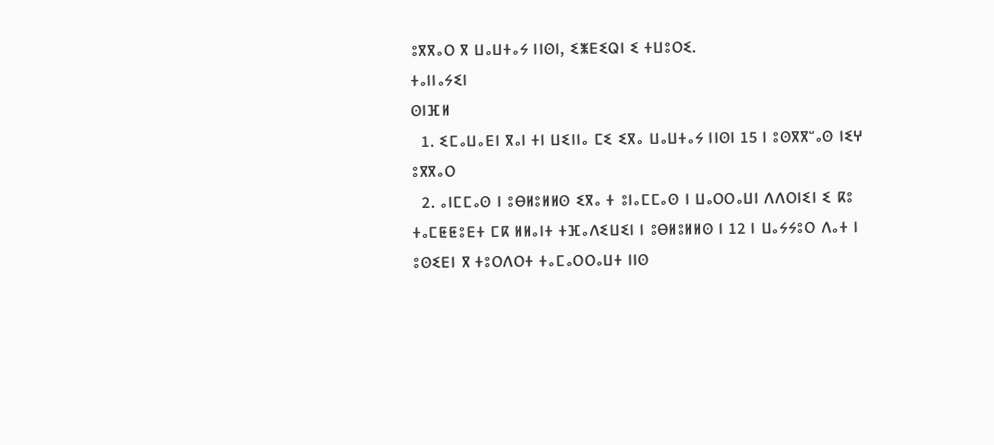ⵓⴳⴳⴰⵔ ⴳ ⵡⴰⵡⵜⴰⵢ ⵏⵏⵙⵏ, ⵉⵥⴹⵉⵕⵏ ⵉ ⵜⵡⵓⵔⵉ.
ⵜⴰⵏⵏⴰⵢⵉⵏ
ⵙⵏⴼⵍ
  1. ⵉⵎⴰⵡⴰⴹⵏ ⴳⴰⵏ ⵜⵏ ⵡⵉⵏⵏⴰ ⵎⵉ ⵉⴳⴰ ⵡⴰⵡⵜⴰⵢ ⵏⵏⵙⵏ 15 ⵏ ⵓⵙⴳⴳⵯⴰⵙ ⵏⵉⵖ ⵓⴳⴳⴰⵔ
  2. ⴰⵏⵎⵎⴰⵙ ⵏ ⵓⴱⵍⵓⵍⵍⵙ ⵉⴳⴰ ⵜ ⵓⵏⴰⵎⵎⴰⵙ ⵏ ⵡⴰⵔⵔⴰⵡⵏ ⴷⴷⵔⵏⵉⵏ ⵉ ⴽⵓ ⵜⴰⵎⵟⵟⵓⴹⵜ ⵎⴽ ⵍⵍⴰⵏⵜ ⵜⴼⴰⴷⵉⵡⵉⵏ ⵏ ⵓⴱⵍⵓⵍⵍⵙ ⵏ 12 ⵏ ⵡⴰⵢⵢⵓⵔ ⴷⴰⵜ ⵏ ⵓⵙⵉⴹⵏ ⴳ ⵜⵓⵔⴷⵔⵜ ⵜⴰⵎⴰⵔⵔⴰⵡⵜ ⵏⵏⵙ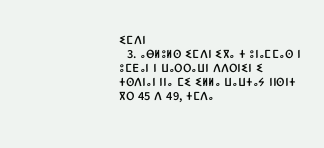ⵉⵎⴷⵏ
  3. ⴰⴱⵍⵓⵍⵙ ⵉⵎⴷⵏ ⵉⴳⴰ ⵜ ⵓⵏⴰⵎⵎⴰⵙ ⵏ ⵓⵎⴹⴰⵏ ⵏ ⵡⴰⵔⵔⴰⵡⵏ ⴷⴷⵔⵏⵉⵏ ⵉ ⵜⵙⴷⵏⴰⵏ ⵏⵏⴰ ⵎⵉ ⵉⵍⵍⴰ ⵡⴰⵡⵜⴰⵢ ⵏⵏⵙⵏⵜ ⴳⵔ 45 ⴷ 49, ⵜⵎⴷⴰ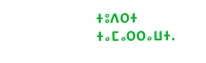ⵜⵓⴷⵔⵜ ⵜⴰⵎⴰⵔⵔⴰⵡⵜ.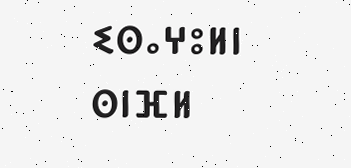ⵉⵙⴰⵖⵓⵍⵏ
ⵙⵏⴼⵍ